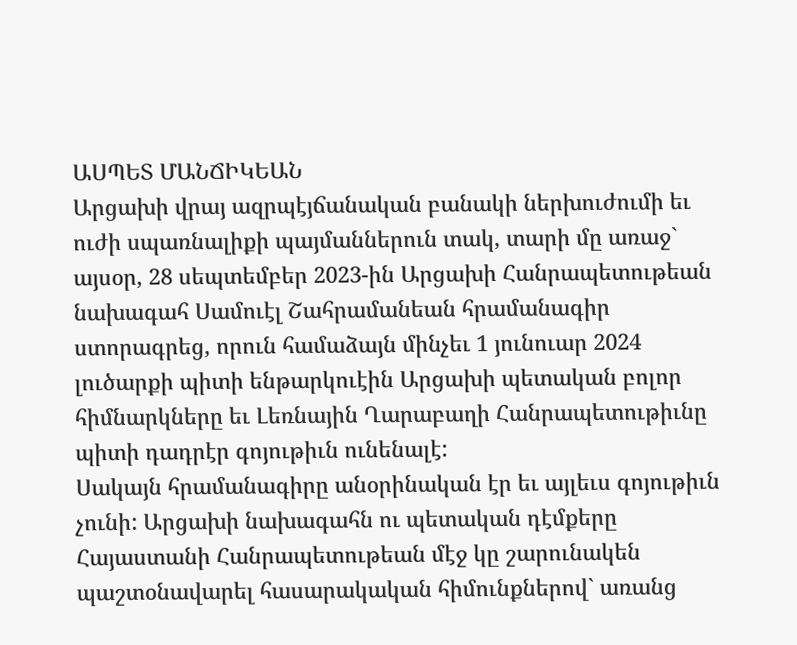ԱՍՊԵՏ ՄԱՆՃԻԿԵԱՆ
Արցախի վրայ ազրպէյճանական բանակի ներխուժումի եւ ուժի սպառնալիքի պայմաններուն տակ, տարի մը առաջ` այսօր, 28 սեպտեմբեր 2023-ին Արցախի Հանրապետութեան նախագահ Սամուէլ Շահրամանեան հրամանագիր ստորագրեց, որուն համաձայն մինչեւ 1 յունուար 2024 լուծարքի պիտի ենթարկուէին Արցախի պետական բոլոր հիմնարկները եւ Լեռնային Ղարաբաղի Հանրապետութիւնը պիտի դադրէր գոյութիւն ունենալէ:
Սակայն հրամանագիրը անօրինական էր եւ այլեւս գոյութիւն չունի: Արցախի նախագահն ու պետական դէմքերը Հայաստանի Հանրապետութեան մէջ կը շարունակեն պաշտօնավարել հասարակական հիմունքներով` առանց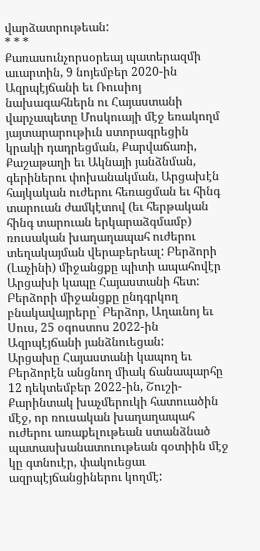վարձատրութեան:
* * *
Քառասունչորսօրեայ պատերազմի աւարտին, 9 նոյեմբեր 2020-ին Ազրպէյճանի եւ Ռուսիոյ նախագահներն ու Հայաստանի վարչապետը Մոսկուայի մէջ եռակողմ յայտարարութիւն ստորագրեցին կրակի դադրեցման, Քարվաճառի, Քաշաթաղի եւ Ակնայի յանձնման, գերիներու փոխանակման, Արցախէն հայկական ուժերու հեռացման եւ հինգ տարուան ժամկէտով (եւ հերթական հինգ տարուան երկարաձգմամբ) ռուսական խաղաղապահ ուժերու տեղակայման վերաբերեալ: Բերձորի (Լաչինի) միջանցքը պիտի ապահովէր Արցախի կապը Հայաստանի հետ:
Բերձորի միջանցքը ընդգրկող բնակավայրերը` Բերձոր, Աղաւնոյ եւ Սուս, 25 օգոստոս 2022-ին Ազրպէյճանի յանձնուեցան:
Արցախը Հայաստանի կապող եւ Բերձորէն անցնող միակ ճանապարհը 12 դեկտեմբեր 2022-ին, Շուշի-Քարինտակ խաչմերուկի հատուածին մէջ, որ ռուսական խաղաղապահ ուժերու առաքելութեան ստանձնած պատասխանատուութեան գօտիին մէջ կը գտնուէր, փակուեցաւ ազրպէյճանցիներու կողմէ: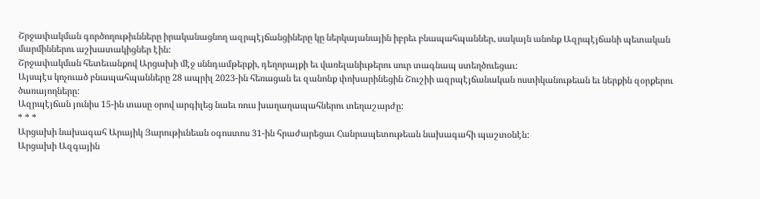Շրջափակման գործողութիւնները իրականացնող ազրպէյճանցիները կը ներկայանային իբրեւ բնապահպաններ, սակայն անոնք Ազրպէյճանի պետական մարմիններու աշխատակիցներ էին:
Շրջափակման հետեւանքով Արցախի մէջ սննդամթերքի, դեղորայքի եւ վառելանիւթերու սուր տագնապ ստեղծուեցաւ:
Այսպէս կոչուած բնապահպանները 28 ապրիլ 2023-ին հեռացան եւ զանոնք փոխարինեցին Շուշիի ազրպէյճանական ոստիկանութեան եւ ներքին զօրքերու ծառայողները:
Ազրպէյճան յունիս 15-ին տասը օրով արգիլեց նաեւ ռուս խաղաղապահներու տեղաշարժը:
* * *
Արցախի նախագահ Արայիկ Յարութիւնեան օգոստոս 31-ին հրաժարեցաւ Հանրապետութեան նախագահի պաշտօնէն:
Արցախի Ազգային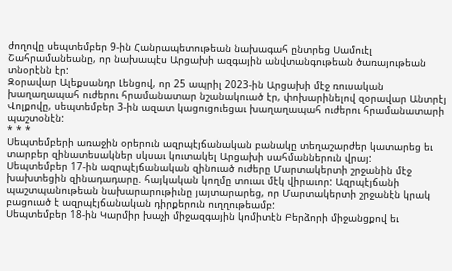ժողովը սեպտեմբեր 9-ին Հանրապետութեան նախագահ ընտրեց Սամուէլ Շահրամանեանը, որ նախապէս Արցախի ազգային անվտանգութեան ծառայութեան տնօրէնն էր:
Զօրավար Ալեքսանդր Լենցով, որ 25 ապրիլ 2023-ին Արցախի մէջ ռուսական խաղաղապահ ուժերու հրամանատար նշանակուած էր, փոխարինելով զօրավար Անտրէյ Վոլքովը, սեպտեմբեր 3-ին ազատ կացուցուեցաւ խաղաղապահ ուժերու հրամանատարի պաշտօնէն:
* * *
Սեպտեմբերի առաջին օրերուն ազրպէյճանական բանակը տեղաշարժեր կատարեց եւ տարբեր զինատեսակներ սկսաւ կուտակել Արցախի սահմաններուն վրայ:
Սեպտեմբեր 17-ին ազրպէյճանական զինուած ուժերը Մարտակերտի շրջանին մէջ խախտեցին զինադադարը. հայկական կողմը տուաւ մէկ վիրաւոր: Ազրպէյճանի պաշտպանութեան նախարարութիւնը յայտարարեց, որ Մարտակերտի շրջանէն կրակ բացուած է ազրպէյճանական դիրքերուն ուղղութեամբ:
Սեպտեմբեր 18-ին Կարմիր խաչի միջազգային կոմիտէն Բերձորի միջանցքով եւ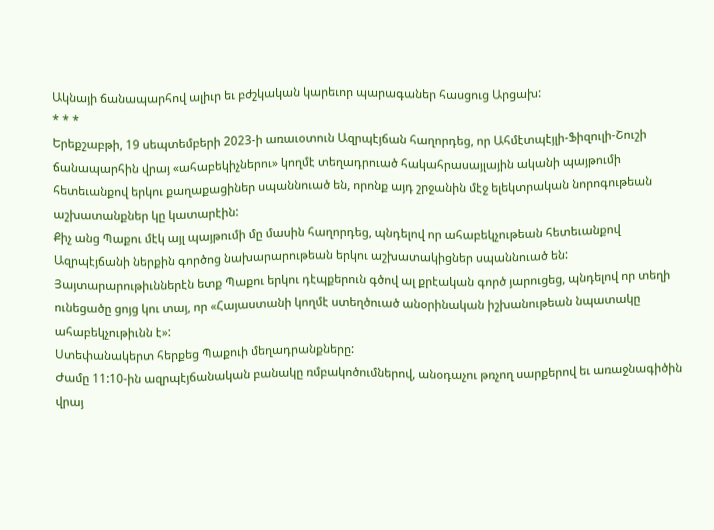Ակնայի ճանապարհով ալիւր եւ բժշկական կարեւոր պարագաներ հասցուց Արցախ:
* * *
Երեքշաբթի, 19 սեպտեմբերի 2023-ի առաւօտուն Ազրպէյճան հաղորդեց, որ Ահմէտպէյլի-Ֆիզուլի-Շուշի ճանապարհին վրայ «ահաբեկիչներու» կողմէ տեղադրուած հակահրասայլային ականի պայթումի հետեւանքով երկու քաղաքացիներ սպաննուած են, որոնք այդ շրջանին մէջ ելեկտրական նորոգութեան աշխատանքներ կը կատարէին:
Քիչ անց Պաքու մէկ այլ պայթումի մը մասին հաղորդեց, պնդելով որ ահաբեկչութեան հետեւանքով Ազրպէյճանի ներքին գործոց նախարարութեան երկու աշխատակիցներ սպաննուած են:
Յայտարարութիւններէն ետք Պաքու երկու դէպքերուն գծով ալ քրէական գործ յարուցեց, պնդելով որ տեղի ունեցածը ցոյց կու տայ, որ «Հայաստանի կողմէ ստեղծուած անօրինական իշխանութեան նպատակը ահաբեկչութիւնն է»:
Ստեփանակերտ հերքեց Պաքուի մեղադրանքները:
Ժամը 11:10-ին ազրպէյճանական բանակը ռմբակոծումներով, անօդաչու թռչող սարքերով եւ առաջնագիծին վրայ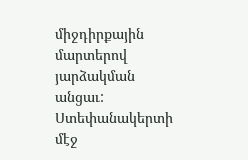միջդիրքային մարտերով յարձակման անցաւ:
Ստեփանակերտի մէջ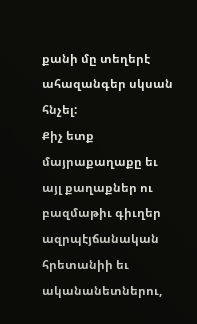քանի մը տեղերէ ահազանգեր սկսան հնչել:
Քիչ ետք մայրաքաղաքը եւ այլ քաղաքներ ու բազմաթիւ գիւղեր ազրպէյճանական հրետանիի եւ ականանետներու,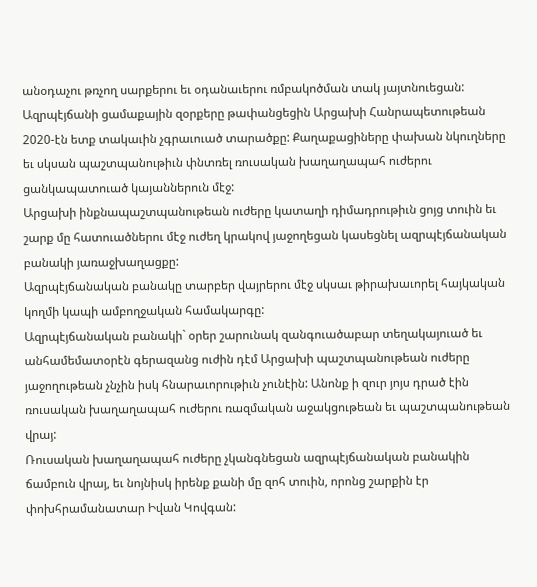անօդաչու թռչող սարքերու եւ օդանաւերու ռմբակոծման տակ յայտնուեցան:
Ազրպէյճանի ցամաքային զօրքերը թափանցեցին Արցախի Հանրապետութեան 2020-էն ետք տակաւին չգրաւուած տարածքը: Քաղաքացիները փախան նկուղները եւ սկսան պաշտպանութիւն փնտռել ռուսական խաղաղապահ ուժերու ցանկապատուած կայաններուն մէջ:
Արցախի ինքնապաշտպանութեան ուժերը կատաղի դիմադրութիւն ցոյց տուին եւ շարք մը հատուածներու մէջ ուժեղ կրակով յաջողեցան կասեցնել ազրպէյճանական բանակի յառաջխաղացքը:
Ազրպէյճանական բանակը տարբեր վայրերու մէջ սկսաւ թիրախաւորել հայկական կողմի կապի ամբողջական համակարգը:
Ազրպէյճանական բանակի` օրեր շարունակ զանգուածաբար տեղակայուած եւ անհամեմատօրէն գերազանց ուժին դէմ Արցախի պաշտպանութեան ուժերը յաջողութեան չնչին իսկ հնարաւորութիւն չունէին: Անոնք ի զուր յոյս դրած էին ռուսական խաղաղապահ ուժերու ռազմական աջակցութեան եւ պաշտպանութեան վրայ:
Ռուսական խաղաղապահ ուժերը չկանգնեցան ազրպէյճանական բանակին ճամբուն վրայ, եւ նոյնիսկ իրենք քանի մը զոհ տուին, որոնց շարքին էր փոխհրամանատար Իվան Կովգան: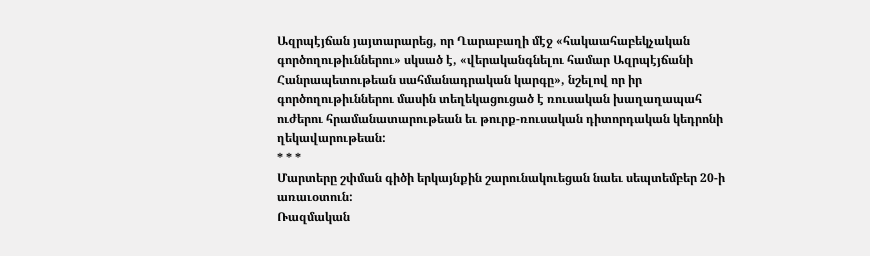Ազրպէյճան յայտարարեց, որ Ղարաբաղի մէջ «հակաահաբեկչական գործողութիւններու» սկսած է, «վերականգնելու համար Ազրպէյճանի Հանրապետութեան սահմանադրական կարգը», նշելով որ իր գործողութիւններու մասին տեղեկացուցած է ռուսական խաղաղապահ ուժերու հրամանատարութեան եւ թուրք-ռուսական դիտորդական կեդրոնի ղեկավարութեան:
* * *
Մարտերը շփման գիծի երկայնքին շարունակուեցան նաեւ սեպտեմբեր 20-ի առաւօտուն:
Ռազմական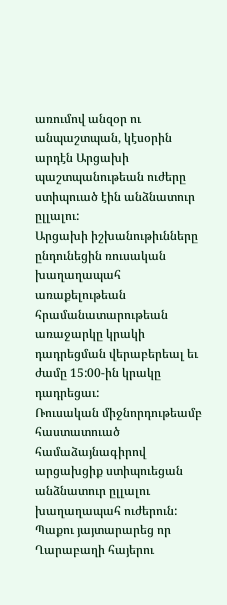առումով անզօր ու անպաշտպան, կէսօրին արդէն Արցախի պաշտպանութեան ուժերը ստիպուած էին անձնատուր ըլլալու:
Արցախի իշխանութիւնները ընդունեցին ռուսական խաղաղապահ առաքելութեան հրամանատարութեան առաջարկը կրակի դադրեցման վերաբերեալ եւ ժամը 15:00-ին կրակը դադրեցաւ:
Ռուսական միջնորդութեամբ հաստատուած համաձայնագիրով արցախցիք ստիպուեցան անձնատուր ըլլալու խաղաղապահ ուժերուն:
Պաքու յայտարարեց որ Ղարաբաղի հայերու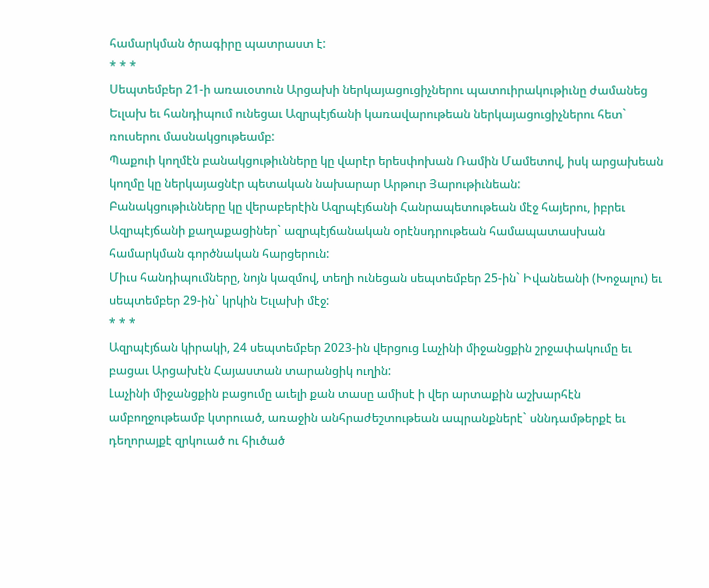համարկման ծրագիրը պատրաստ է:
* * *
Սեպտեմբեր 21-ի առաւօտուն Արցախի ներկայացուցիչներու պատուիրակութիւնը ժամանեց Եւլախ եւ հանդիպում ունեցաւ Ազրպէյճանի կառավարութեան ներկայացուցիչներու հետ` ռուսերու մասնակցութեամբ:
Պաքուի կողմէն բանակցութիւնները կը վարէր երեսփոխան Ռամին Մամետով, իսկ արցախեան կողմը կը ներկայացնէր պետական նախարար Արթուր Յարութիւնեան:
Բանակցութիւնները կը վերաբերէին Ազրպէյճանի Հանրապետութեան մէջ հայերու, իբրեւ Ազրպէյճանի քաղաքացիներ` ազրպէյճանական օրէնսդրութեան համապատասխան համարկման գործնական հարցերուն:
Միւս հանդիպումները, նոյն կազմով, տեղի ունեցան սեպտեմբեր 25-ին` Իվանեանի (Խոջալու) եւ սեպտեմբեր 29-ին` կրկին Եւլախի մէջ:
* * *
Ազրպէյճան կիրակի, 24 սեպտեմբեր 2023-ին վերցուց Լաչինի միջանցքին շրջափակումը եւ բացաւ Արցախէն Հայաստան տարանցիկ ուղին:
Լաչինի միջանցքին բացումը աւելի քան տասը ամիսէ ի վեր արտաքին աշխարհէն ամբողջութեամբ կտրուած, առաջին անհրաժեշտութեան ապրանքներէ` սննդամթերքէ եւ դեղորայքէ զրկուած ու հիւծած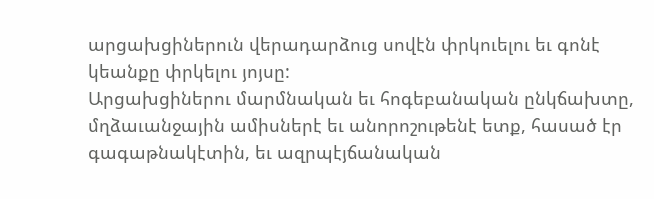արցախցիներուն վերադարձուց սովէն փրկուելու եւ գոնէ կեանքը փրկելու յոյսը:
Արցախցիներու մարմնական եւ հոգեբանական ընկճախտը, մղձաւանջային ամիսներէ եւ անորոշութենէ ետք, հասած էր գագաթնակէտին, եւ ազրպէյճանական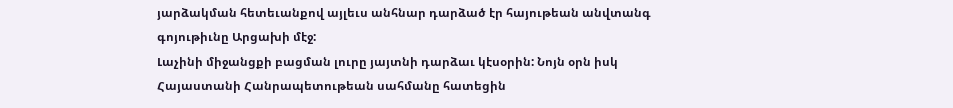յարձակման հետեւանքով այլեւս անհնար դարձած էր հայութեան անվտանգ գոյութիւնը Արցախի մէջ:
Լաչինի միջանցքի բացման լուրը յայտնի դարձաւ կէսօրին: Նոյն օրն իսկ Հայաստանի Հանրապետութեան սահմանը հատեցին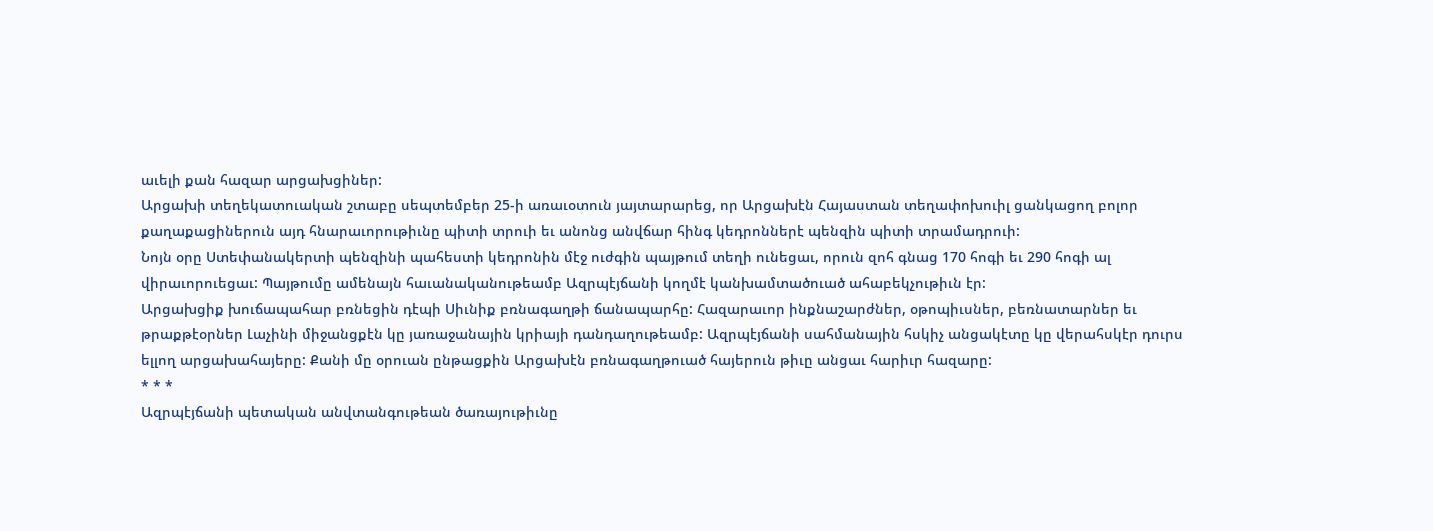աւելի քան հազար արցախցիներ:
Արցախի տեղեկատուական շտաբը սեպտեմբեր 25-ի առաւօտուն յայտարարեց, որ Արցախէն Հայաստան տեղափոխուիլ ցանկացող բոլոր քաղաքացիներուն այդ հնարաւորութիւնը պիտի տրուի եւ անոնց անվճար հինգ կեդրոններէ պենզին պիտի տրամադրուի:
Նոյն օրը Ստեփանակերտի պենզինի պահեստի կեդրոնին մէջ ուժգին պայթում տեղի ունեցաւ, որուն զոհ գնաց 170 հոգի եւ 290 հոգի ալ վիրաւորուեցաւ: Պայթումը ամենայն հաւանականութեամբ Ազրպէյճանի կողմէ կանխամտածուած ահաբեկչութիւն էր:
Արցախցիք խուճապահար բռնեցին դէպի Սիւնիք բռնագաղթի ճանապարհը: Հազարաւոր ինքնաշարժներ, օթոպիւսներ, բեռնատարներ եւ թրաքթէօրներ Լաչինի միջանցքէն կը յառաջանային կրիայի դանդաղութեամբ: Ազրպէյճանի սահմանային հսկիչ անցակէտը կը վերահսկէր դուրս ելլող արցախահայերը: Քանի մը օրուան ընթացքին Արցախէն բռնագաղթուած հայերուն թիւը անցաւ հարիւր հազարը:
* * *
Ազրպէյճանի պետական անվտանգութեան ծառայութիւնը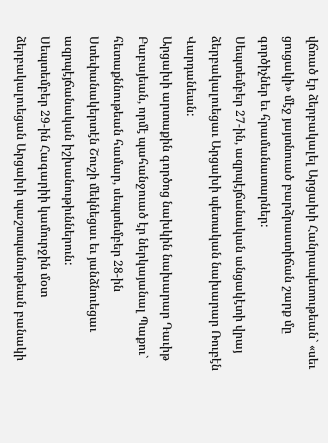վճռած էր ձերբակալել Արցախի Հանրապետութեան` «սեւ ցուցակի» մէջ յայտնուած բարձրաստիճան շարք մը գործիչներ եւ հրամանատարներ:
Սեպտեմբեր 27-ին, ազրպէյճանական անցակէտի վրայ ձերբակալուեցաւ Արցախի պետական նախարար Ռուբէն Վարդանեան:
Արցախի արտաքին գործոց նախկին նախարար Դաւիթ Բաբայեան, որմէ պահանջուած էր ներկայանալ Պաքու` հետաքննութեան համար, սեպտեմբեր 28-ին Ստեփանակերտէն Շուշի մեկնեցաւ եւ յանձնուեցաւ ազրպէյճանական իշխանութիւններուն:
Սեպտեմբեր 29-ին Հագարիի կամուրջին մօտ ձերբակալուեցան Արցախի պաշտպանութեան բանակի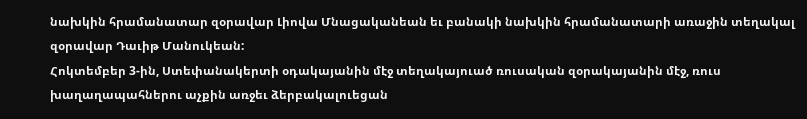նախկին հրամանատար զօրավար Լիովա Մնացականեան եւ բանակի նախկին հրամանատարի առաջին տեղակալ զօրավար Դաւիթ Մանուկեան:
Հոկտեմբեր 3-ին, Ստեփանակերտի օդակայանին մէջ տեղակայուած ռուսական զօրակայանին մէջ, ռուս խաղաղապահներու աչքին առջեւ ձերբակալուեցան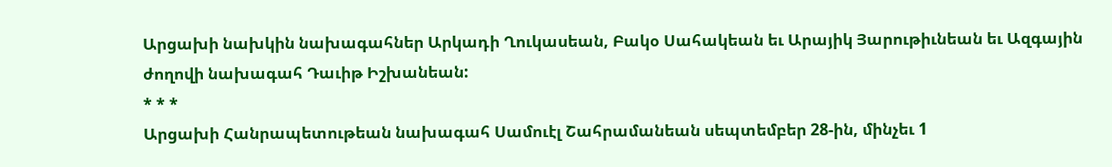Արցախի նախկին նախագահներ Արկադի Ղուկասեան, Բակօ Սահակեան եւ Արայիկ Յարութիւնեան եւ Ազգային ժողովի նախագահ Դաւիթ Իշխանեան:
* * *
Արցախի Հանրապետութեան նախագահ Սամուէլ Շահրամանեան սեպտեմբեր 28-ին, մինչեւ 1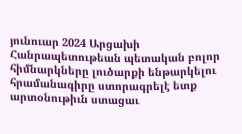յունուար 2024 Արցախի Հանրապետութեան պետական բոլոր հիմնարկները լուծարքի ենթարկելու հրամանագիրը ստորագրելէ ետք արտօնութիւն ստացաւ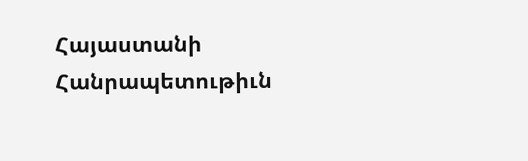Հայաստանի Հանրապետութիւն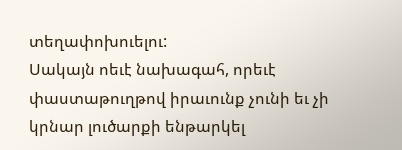տեղափոխուելու:
Սակայն ոեւէ նախագահ, որեւէ փաստաթուղթով իրաւունք չունի եւ չի կրնար լուծարքի ենթարկել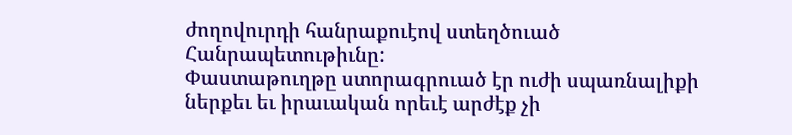ժողովուրդի հանրաքուէով ստեղծուած Հանրապետութիւնը:
Փաստաթուղթը ստորագրուած էր ուժի սպառնալիքի ներքեւ եւ իրաւական որեւէ արժէք չի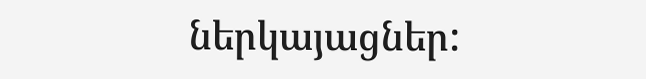ներկայացներ: